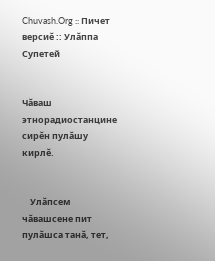Chuvash.Org :: Пичет версиĕ :: Улăппа Супетей


Чăваш этнорадиостанцине сирĕн пулăшу кирлĕ.


    Улăпсем чăвашсене пит пулăшса танă, тет,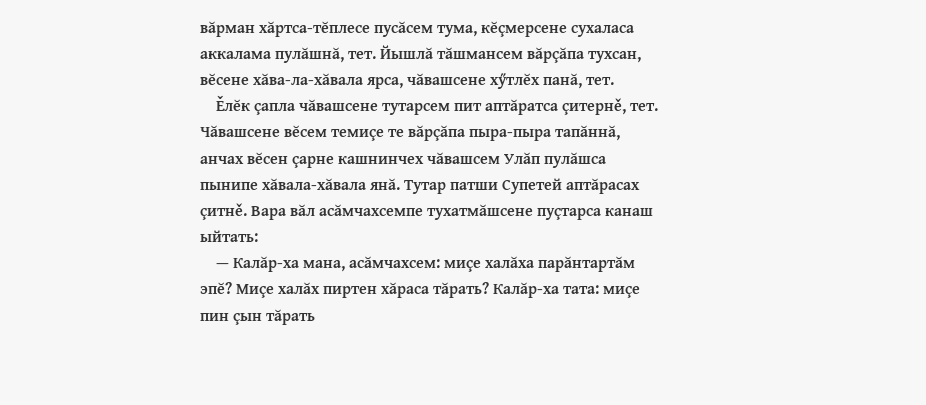вăрман хăртса-тĕплесе пусăсем тума, кĕçмерсене сухаласа аккалама пулăшнă, тет. Йышлă тăшмансем вăрçăпа тухсан, вĕсене хăва-ла-хăвала ярса, чăвашсене хӳтлĕх панă, тет.
    Ěлĕк çапла чăвашсене тутарсем пит аптăратса çитернě, тет. Чăвашсене вĕсем темиçе те вăрçăпа пыра-пыра тапăннă, анчах вĕсен çарне кашнинчех чăвашсем Улăп пулăшса пынипе хăвала-хăвала янă. Тутар патши Супетей аптăрасах çитнě. Вара вăл асăмчахсемпе тухатмăшсене пуçтарса канаш ыйтать:
    — Калăр-ха мана, асăмчахсем: миçе халăха парăнтартăм эпĕ? Миçе халăх пиртен хăраса тăрать? Калăр-ха тата: миçе пин çын тăрать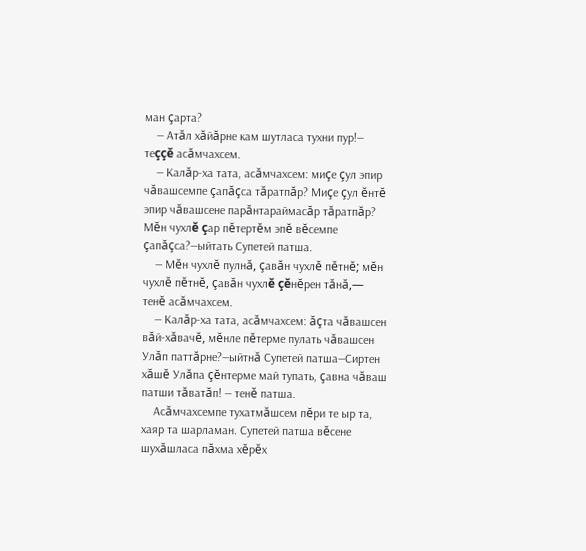ман çарта?
    — Атăл хăйăрне кам шутласа тухни пур!— теççĕ асăмчахсем.
    — Калăр-ха тата, асăмчахсем: миçе çул эпир чăвашсемпе çапăçса тăратпăр? Миçе çул ĕнтĕ эпир чăвашсене парăнтараймасăр тăратпăр? Мĕн чухлĕ çар пĕтертĕм эпĕ вĕсемпе çапăçса?—ыйтать Супетей патша.
    — Мĕн чухлĕ пулнă, çавăн чухлĕ пĕтнĕ; мĕн чухлĕ пĕтнĕ, çавăн чухлĕ çĕнĕрен тăнă,— тенĕ асăмчахсем.
    — Калăр-ха тата, асăмчахсем: ăçта чăвашсен вăй-хăвачĕ, мĕнле пĕтерме пулать чăвашсен Улăп паттăрне?—ыйтнă Супетей патша—Сиртен хăшĕ Улăпа çĕнтерме май тупать, çавна чăваш патши тăватăп! — тенě патша.
    Асăмчахсемпе тухатмăшсем пĕри те ыр та, хаяр та шарламан. Супетей патша вĕсене шухăшласа пăхма хĕрĕх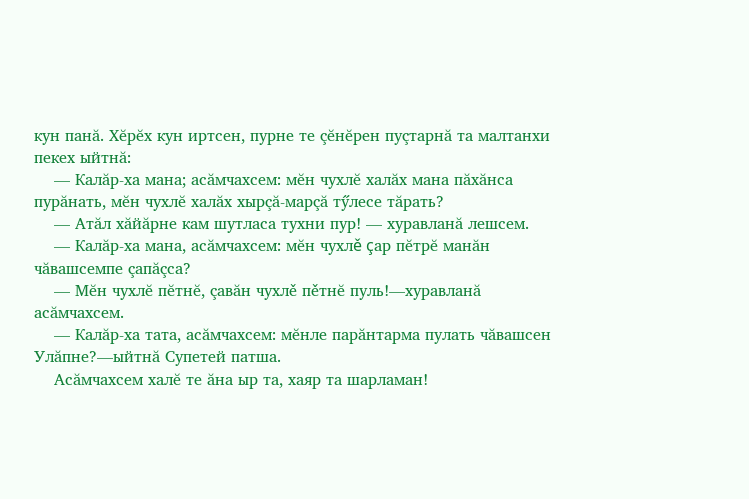кун панă. Хĕрĕх кун иртсен, пурне те çĕнĕрен пуçтарнă та малтанхи пекех ыйтнă:
    — Калăр-ха мана; асăмчахсем: мĕн чухлĕ халăх мана пăхăнса пурăнать, мĕн чухлĕ халăх хырçă-марçă тӳлесе тăрать?
    — Атăл хăйăрне кам шутласа тухни пур! — хуравланă лешсем.
    — Калăр-ха мана, асăмчахсем: мĕн чухлě çар пĕтрĕ манăн чăвашсемпе çапăçса?
    — Мĕн чухлĕ пĕтнĕ, çавăн чухлě пěтнĕ пуль!—хуравланă асăмчахсем.
    — Калăр-ха тата, асăмчахсем: мĕнле парăнтарма пулать чăвашсен Улăпне?—ыйтнă Супетей патша.
    Асăмчахсем халĕ те ăна ыр та, хаяр та шарламан!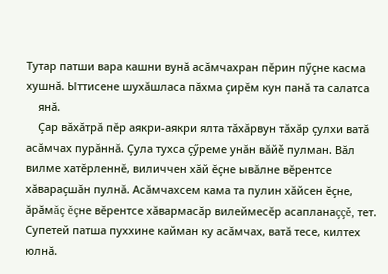Тутар патши вара кашни вунă асăмчахран пĕрин пӳçне касма хушнă. Ыттисене шухăшласа пăхма çирĕм кун панă та салатса
    янă.
    Çар вăхăтрă пĕр аякри-аякри ялта тăхăрвун тăхăр çулхи ватă асăмчах пурăннă. Çула тухса çӳреме унăн вăйě пулман. Вăл вилме хатĕрленнĕ, виличчен хăй ĕçне ывăлне вĕрентсе хăвараçшăн пулнă. Асăмчахсем кама та пулин хăйсен ĕçне, ăрăмăç ĕçне вĕрентсе хăвармасăр вилеймесĕр асапланаççě, тет. Супетей патша пуххине кайман ку асăмчах, ватă тесе, килтех юлнă.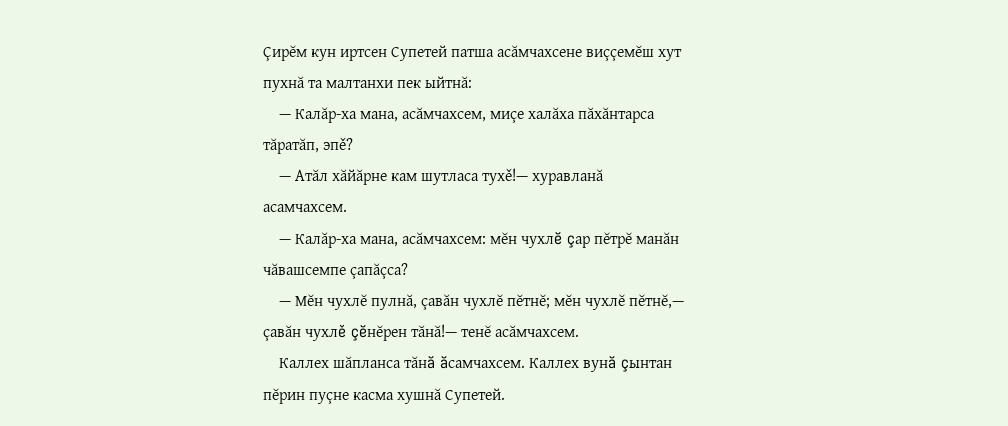Çирĕм кун иртсен Супетей патша асăмчахсене виççемĕш хут пухнă та малтанхи пек ыйтнă:
    — Калăр-ха мана, асăмчахсем, миçе халăха пăхăнтарса тăратăп, эпě?
    — Атăл хăйăрне кам шутласа тухě!— хуравланă асамчахсем.
    — Калăр-ха мана, асăмчаxсем: мĕн чухлĕ çар пĕтрĕ манăн чăвашсемпе çапăçса?
    — Мĕн чухлĕ пулнă, çавăн чухлĕ пĕтнĕ; мĕн чухлĕ пĕтнĕ,— çавăн чухлě çĕнĕрен тăнă!— тенĕ асăмчахсем.
    Каллех шăпланса тăнă ăсамчахсем. Каллех вунă çынтан пĕрин пуçне касма хушнă Супетей.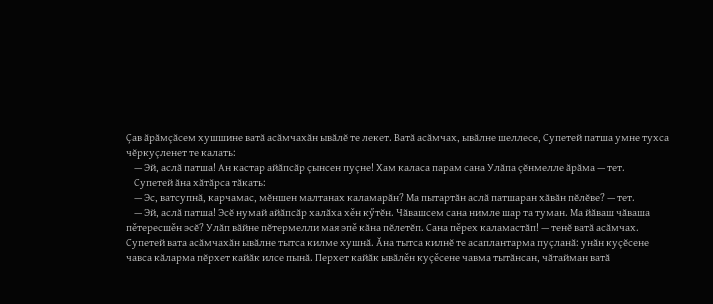Çав ăрăмçăсем хушшине ватă асăмчахăн ывăлĕ те лекет. Ватă асăмчах, ывăлне шеллесе, Супетей патша умне тухса чĕркуçленет те калать:
    — Эй, аслă патша! Ан кастар айăпсăр çынсен пуçне! Хам каласа парам сана Улăпа çĕнмелле ăрăма — тет.
    Супетей ăна хăтăрса тăкать:
    — Эс, ватсупнă, карчамас, мĕншен малтанах каламарăн? Ма пытартăн аслă патшаран хăвăн пĕлĕве? — тет.
    — Эй, аслă патша! Эсĕ нумай айăпсăр халăха хěн кӳтĕн. Чăвашсем сана нимле шар та туман. Ма йăваш чăваша пěтересшěн эсĕ? Улăп вăйне пĕтермелли мая эпě кăна пĕлетĕп. Сана пěрех каламастăп! — тенĕ ватă асăмчах. Супетей вата асăмчахăн ывăлне тытса килме хушнă. Ăна тытса килнĕ те асаплантарма пуçланă: унăн куçĕсене чавса кăларма пĕрхет кайăк илсе пынă. Перхет кайăк ывăлěн куçěсене чавма тытăнсан, чăтайман ватă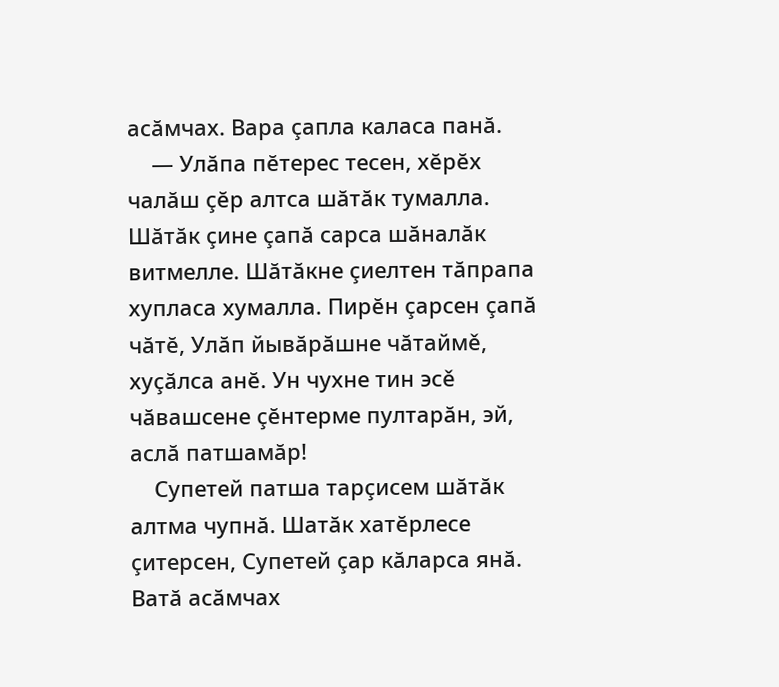асăмчах. Вара çапла каласа панă.
    — Улăпа пĕтерес тесен, хĕрĕх чалăш çĕр алтса шăтăк тумалла. Шăтăк çине çапă сарса шăналăк витмелле. Шăтăкне çиелтен тăпрапа хупласа хумалла. Пирĕн çарсен çапă чăтĕ, Улăп йывăрăшне чăтаймě, хуçăлса анĕ. Ун чухне тин эсě чăвашсене çĕнтерме пултарăн, эй, аслă патшамăр!
    Супетей патша тарçисем шăтăк алтма чупнă. Шатăк хатĕрлесе çитерсен, Супетей çар кăларса янă. Ватă асăмчах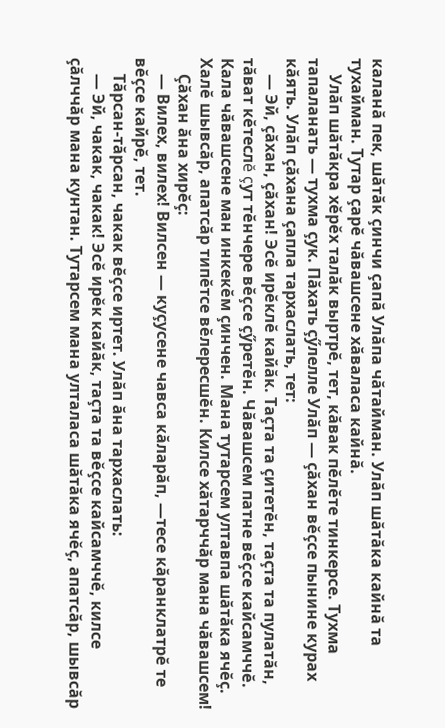каланă пек, шăтăк çинчи çапă Улăпа чăтайман. Улăп шăтăка кайнă та тухайман. Тутар çарĕ чăвашсене хăваласа кайнă.
    Улăп шăтăкра хěрěх талăк выртрĕ, тет, кăвак пĕлĕте тинкерсе. Тухма тапаланать — тухма çук. Пăхать çӳлелле Улăп — çăхан вěçсе пынине курах кăять. Улăп çăхана çапла тархаслать, тет:
    — Эй, çăхан, çăхан! Эсĕ ирĕклĕ кайăк. Таçта та çитетĕн, таçта та пулатăн, тăват кĕтеслĕ çут тĕнчере вĕçсе çӳретĕн. Чăвашсем патне вĕçсе кайсамччĕ. Кала чăвашсене ман инкекĕм çинчен. Мана тутарсем ултавпа шăтăка ячĕç. Халĕ шывсăр, апатсăр типĕтсе вĕлересшĕн. Килсе хăтарччăр мана чăвашсем!
    Çăхан ăна хирĕç:
    — Вилех, вилех! Вилсен — куçусене чавса кăларăп, —тесе кăранклатрĕ те вĕçсе кайрĕ, тет.
    Тăрсан-тăрсан, чакак вĕçсе иртет. Улăп ăна тархаслать:
    — Эй, чакак, чакак! Эсě ирěк кайăк, таçта та вěçсе кайсамччě, килсе çăлччăр мана кунтан. Тутарсем мана улталаса шăтăка ячěç, апатсăр, шывсăр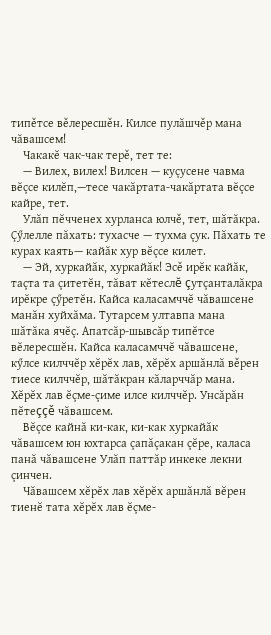типěтсе вěлересшěн. Килсе пулăшчěр мана чăвашсем!
    Чакакĕ чак-чак терě, тет те:
    — Вилех, вилех! Вилсен — куçусене чавма вĕçсе килĕп,—тесе чакăртата-чакăртата вĕçсе кайре, тет.
    Улăп пĕчченех хурланса юлчě, тет, шăтăкра. Çӳлелле пăхать: тухасче — тухма çук. Пăхать те курах каять— кайăк хур вĕçсе килет.
    — Эй, хуркайăк, хуркайăк! Эсě ирĕк кайăк, таçта та çитетĕн, тăват кĕтеслĕ çутçанталăкра ирĕкре çӳретĕн. Кайса каласамччĕ чăвашсене манăн хуйхăма. Тутарсем ултавпа мана шăтăка ячĕç. Апатсăр-шывсăр типĕтсе вĕлересшĕн. Кайса каласамччĕ чăвашсене, кӳлсе килччĕр хĕрĕх лав, хĕрĕх аршăнлă вěрен тиесе килччĕр, шăтăкран кăларччăр мана. Хĕрĕх лав ĕçме-çиме илсе килччĕр. Унсăрăн пĕтеççě чăвашсем.
    Вĕçсе кайнă ки-как, ки-как хуркайăк чăвашсем юн юхтарса çапăçакан çĕре, каласа панă чăвашсене Улăп паттăр инкеке лекни çинчен.
    Чăвашсем хĕрĕх лав хĕрĕх аршăнлă вĕрен тиенĕ тата хĕрĕх лав ĕçме-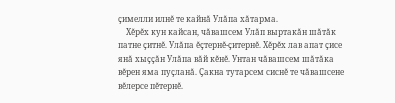çимелли илнĕ те кайнă Улăпа хăтарма.
    Хĕрĕх кун кайсан, чăвашсем Улăп выртакăн шăтăк патне çитнĕ. Улăпа ĕçтернĕ-çитернĕ. Хĕрĕх лав апат çисе янă хыççăн Улăпа вăй кĕнĕ. Унтан чăвашсем шăтăка вĕрен яма пуçланă. Çакна тутарсем сиснĕ те чăвашсене вĕлерсе пĕтернĕ.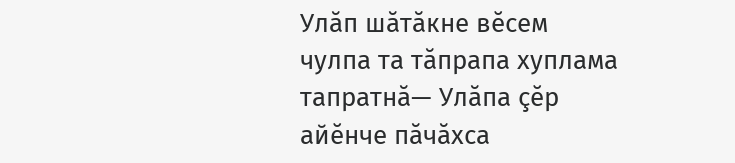Улăп шăтăкне вĕсем чулпа та тăпрапа хуплама тапратнă— Улăпа çĕр айĕнче пăчăхса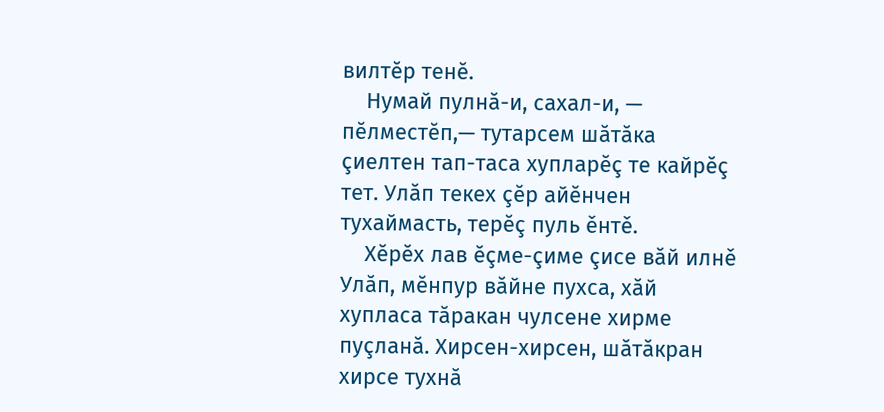вилтĕр тенĕ.
    Нумай пулнă-и, сахал-и, — пĕлместĕп,— тутарсем шăтăка çиелтен тап-таса хупларĕç те кайрĕç тет. Улăп текех çĕр айĕнчен тухаймасть, терĕç пуль ěнтě.
    Хĕрĕх лав ĕçме-çиме çисе вăй илнě Улăп, мĕнпур вăйне пухса, хăй хупласа тăракан чулсене хирме пуçланă. Хирсен-хирсен, шăтăкран хирсе тухнă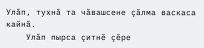Улăп, тухнă та чăвашсене çăлма васкаса кайнă.
    Улăп пырса çитнĕ çĕре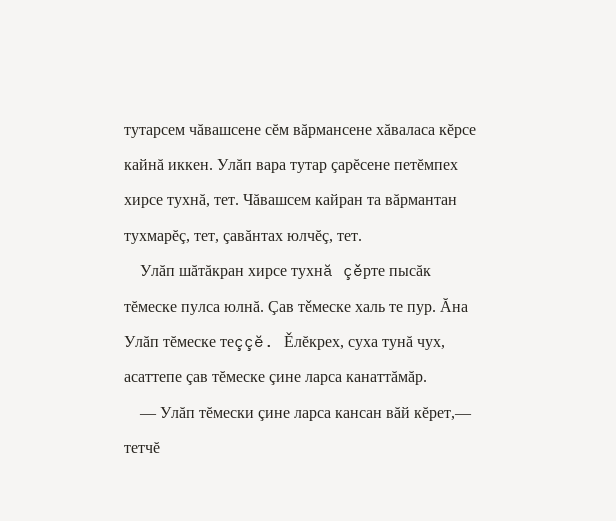тутарсем чăвашсене сĕм вăрмансене хăваласа кĕрсе кайнă иккен. Улăп вара тутар çарĕсене петĕмпех хирсе тухнă, тет. Чăвашсем кайран та вăрмантан тухмарĕç, тет, çавăнтах юлчĕç, тет.
    Улăп шăтăкран хирсе тухнă çěрте пысăк тĕмеске пулса юлнă. Çав тěмеске халь те пур. Ăна Улăп тĕмеске теççĕ. Ěлĕкрех, суха тунă чух, асаттепе çав тĕмеске çине ларса канаттăмăр.
    — Улăп тĕмески çине ларса кансан вăй кĕрет,— тетчĕ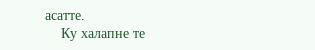асатте.
    Ку халапне те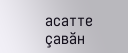асатте çавăн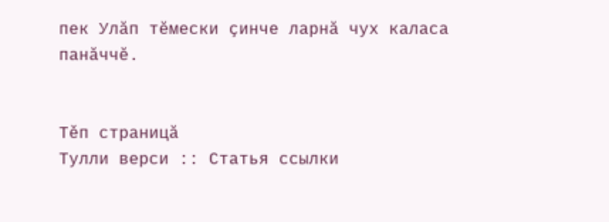пек Улăп тĕмески çинче ларнă чух каласа панăччĕ.


Тěп страницă
Тулли верси :: Статья ссылки